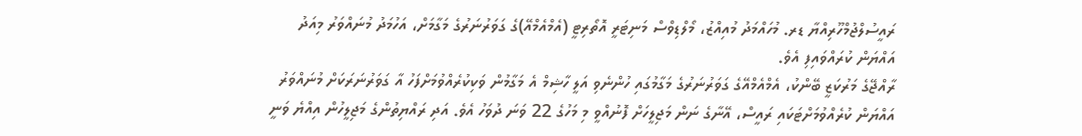ރައީސުލްޖުމްހޫރިއްޔާ ޑރ. މުހައްމަދު މުއިއްޒު، މޯލްޑިވްސް މަނިޓަރީ އޮތޯރިޓީ (އެމްއެމްއޭ)ގެ ގަވަރުނަރުގެ މަގާމަށް، އަހުމަދު މުނައްވަރު މިއަދު އައްޔަން ކުރައްވައިފި އެވެ.
ރާއްޖޭގެ މަރުކަޒީ ބޭންކު، އެމްއެމްއޭގެ ގަވަރުނަރުގެ މަގާމުގައި ހުންނެވި އަލީ ހާޝިމް އެ މަގާމުން ވަކިކުރެއްވުމަށްފަހު އާ ގަވަރުނަރަކަށް މުނައްވަރު އައްޔަން ކުރެއްވުމަށްޓަކައި ރައީސް، އޭނާގެ ނަން މަޖިލީހަށް ފޮނުއްވީ މި މަހުގެ 22 ވަނަ ދުވަހު އެވެ. އަދި ރައްޔިތުންގެ މަޖިލީހުން އިއްޔެ ވަނީ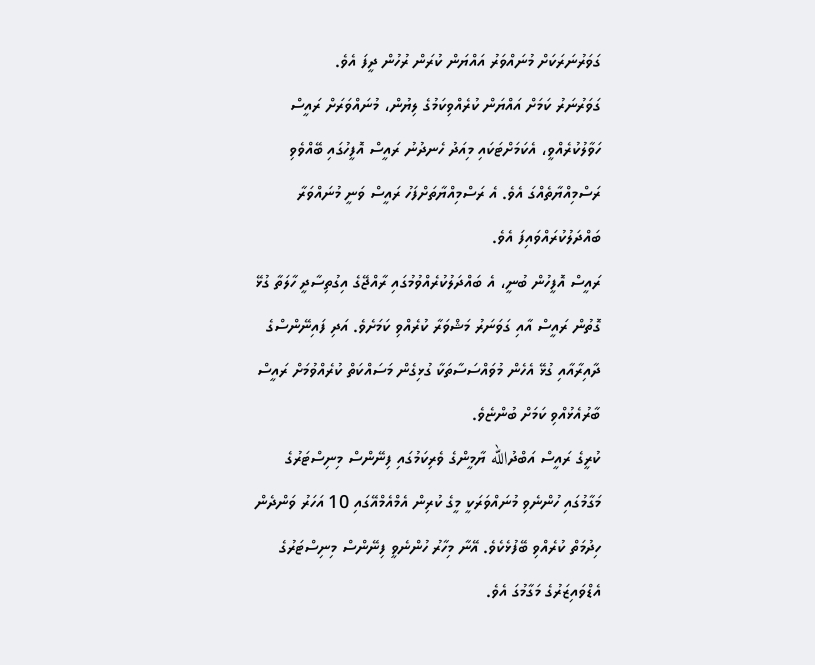ގަވަރުނަރަކަށް މުނައްވަރު އައްޔަން ކުރަން ރުހުން ދީފަ އެވެ.
ގަވަރުނަރު ކަމަށް އައްޔަން ކުރެއްވިކަމުގެ ލިޔުން، މުނައްވަރަށް ރައީސް ހަވާލުކުރެއްވީ، އެކަމަށްޓަކައި މިއަދު ހެނދުނު ރައީސް އޮފީހުގައި ބޭއްވެވި ރަސްމިއްޔާތެއްގަ އެވެ. އެ ރަސްމިއްޔާތަށްފަހު ރައީސް ވަނީ މުނައްވަރާ ބައްދަލުކުރައްވައިފަ އެވެ.
ރައީސް އޮފީހުން ބުނީ، އެ ބައްދަލުކުރެއްވުމުގައި ރާއްޖޭގެ އިގުތިސާދީ ހާލަތާ ގުޅޭ ގޮތުން ރައީސް އާއި ގަވަނަރު މަޝްވަރާ ކުރެއްވި ކަމަށެވެ. އަދި ފައިނޭންސްގެ ދާއިރާއާއި ގުޅޭ އެހެން މުވައްސަސާތަކާ ގުޅިގެން މަސައްކަތް ކުރެއްވުމަށް ރައީސް ބާރުއެޅުއްވި ކަމަށް ބުންޏެވެ.
ކުރީގެ ރައީސް އަބްދުالله ޔާމީންގެ ވެރިކަމުގައި ފިނޭންސް މިނިސްޓަރުގެ މަގާމުގައި ހުންނެވި މުނައްވަރަކީ މީގެ ކުރިން އެމްއެމްއޭގައި 10 އަހަރު ވަންދެން ހިދުމަތް ކުރެއްވި ބޭފުޅެކެވެ. އޭނާ މިހާރު ހުންނެވީ ފިނޭންސް މިނިސްޓަރުގެ އެޑްވައިޒަރުގެ މަގާމުގަ އެވެ.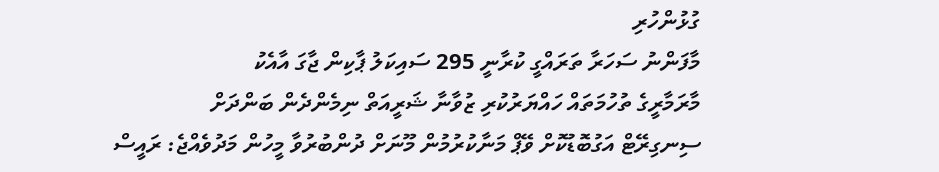ގުޅުންހުރި
މާފަންނު ސަހަރާ ތަރައްގީ ކުރާނީ 295 ސައިކަލު ޕާކިން ޖާގަ އާއެކު
މާރަމާރީގެ ތުހުމަތައް ހައްޔަރުކުރި ޒުވާނާ ޝަރީއަތް ނިމެންދެން ބަންދަށް
ސިނގިރޭޓް އަގުބޮޑުކޮށް ވޭޕް މަނާކުރުމުން މޫނަށް ދުންބުރުވާ މީހުން މަދުވެއްޖެ: ރައީސް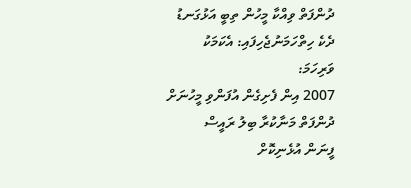ދުންފަތް ވިއްކާ މީހުން ތިބީ އަޅުގަނޑު ދެކެ ހިތްހަމަނުޖެހިފައި: އެކަމަކު ވަރިހަމަ:
2007 އިން ފެށިގެން އުފަންވި މީހުނަށް ދުންފަތް މަނާކުރާ ބިލު ރައީސް
ފީނަން އުޅެނިކޮށް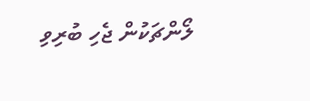ލޯންޗަކުން ޖެހި ބުރިވި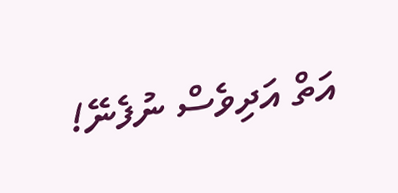އަތް އަދިވެސް ނުފެނޭ!